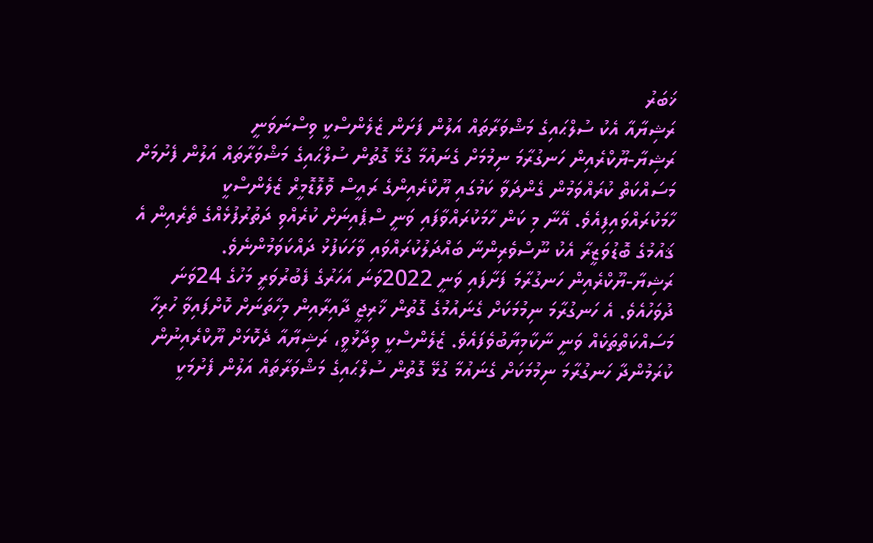ޚަބަރު
ރަޝިޔާއާ އެކު ސުލްޙައިގެ މަޝްވަރާތައް އަލުން ފަށަން ޒެލެންސްކީ ވިސްނަވަނީ
ރަޝިޔާ-ޔޫކްރެއިން ހަނގުރާމަ ނިމުމަށް ގެނައުމާ ގުޅޭ ގޮތުން ސުލްޙައިގެ މަޝްވަރާތައް އަލުން ފެށުމަށް މަސައްކަތް ކުރައްވަމުން ގެންދަވާ ކަމުގައި ޔޫކްރެއިންގެ ރައީސް ވޮލޮޑޮމީރް ޒެލެންސްކީ ހާމަކުރައްވައިފިއެވެ. އޭނާ މި ކަން ހާމަކުރައްވާފައި ވަނީ ސްޕެއިނަށް ކުރެއްވި ދަތުރުފުޅެއްގެ ތެރެއިން އެ ޤައުމުގެ ބޮޑުވަޒީރާ އެކު ނޫސްވެރިންނާ ބައްދަލުކުރައްވައި ވާހަކަފުޅު ދައްކަވަމުންނެވެ.
ރަޝިޔާ-ޔޫކްރެއިން ހަނގުރާމަ ފަށާފައި ވަނީ 2022ވަނަ އަހަރުގެ ފެބުރުވަރީ މަހުގެ 24ވަނަ ދުވަހުއެވެ. އެ ހަނގުރާމަ ނިމުމަކަށް ގެނައުމުގެ ގޮތުން ޚާރިޖީ ދާއިރާއިން މިހާތަނަށް ކޮށްފައިވާ ހުރިހާ މަސައްކަތްތަކެއް ވަނީ ނާކާމިޔާބުވެފައެވެ. ޒެލެންސްކީ ވިދާޅުވީ، ރަޝިޔާއާ ދެކޮޅަށް ޔޫކްރެއިނުން ކުރަމުންދާ ހަނގުރާމަ ނިމުމަކަށް ގެނައުމާ ގުޅޭ ގޮތުން ސުލްޙައިގެ މަޝްވަރާތައް އަލުން ފެށުމަކީ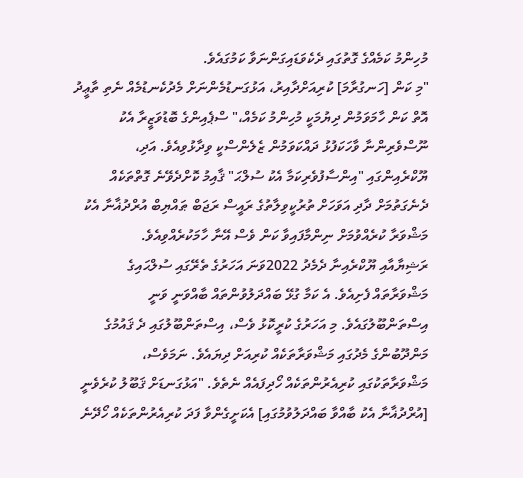މުހިންމު ކަމެއްގެ ގޮތުގައި ދެކެވަޑައިގަންނަވާ ކަމުގައެވެ.
"މި ކަން [ހަނގުރާމަ] ކުރިއަށްދާއިރު، އަޅުގަނޑުމެންނަށް މެދުކެނޑުމެއް ނެތި ތާޢީދު އޮތް ކަން ހާމަވަމުން ދިޔުމަކީ މުހިންމު ކަމެއް،" ސްޕެއިންގެ ބޮޑުވަޒީރާ އެކު ނޫސްވެރިންނާ ވާހަކަފުޅު ދައްކަވަމުން ޒެލެންސްކީ ވިދާޅުވިއެވެ. އަދި، ޔޫކްރެއިންގައި "އިންސާފުވެރިކަމާ އެކު ސުލްޙަ" ޤާއިމު ކޮށްދެވޭނެ ގޮތްތަކެއް ދެނެގަތުމަށް ދާދި އަވަހަށް ތުރުކީވިލާތުގެ ރައީސް ރަޖަބް ޠައްޔިބް އުރްދުޣާނާ އެކު މަޝްވަރާ ކުރެއްވުމަށް ނިންމާފައިވާ ކަން ވެސް އޭނާ ހާމަކުރެއްވިއެވެ.
ރަޝިޔާއާއި ޔޫކްރެއިނާ ދެމެދު 2022ވަނަ އަހަރުގެ ތެރޭގައި ސުލްޙައިގެ މަޝްވަރާތައް ފެށިއެވެ. އެ ކަމާ ގުޅޭ ބައްދަލުވުންތައް ބާއްވަނީ ވަނީ އިސްތަންބޫލުގައެވެ. މި އަހަރުގެ ކުރީކޮޅު ވެސް، އިސްތަންބޫލުގައި ދެ ޤައުމުގެ މަންދޫބުންގެ މެދުގައި މަޝްވަރާތަކެއް ކުރިއަށް ދިޔައެވެ. ނަމަވެސް، މަޝްވަރާތަކުގައި ކުރިއެރުންތަކެއް ހޯދިފައެއް ނެތެވެ. "އަޅުގަނޑަށް ޤަބޫލު ކުރެވެނީ [އުރްދުޣާނާ އެކު ބާއްވާ ބައްދަލުވުމުގައި] އެކަށީގެންވާ ފަދަ ކުރިއެރުންތަކެއް ހޯދޭނެ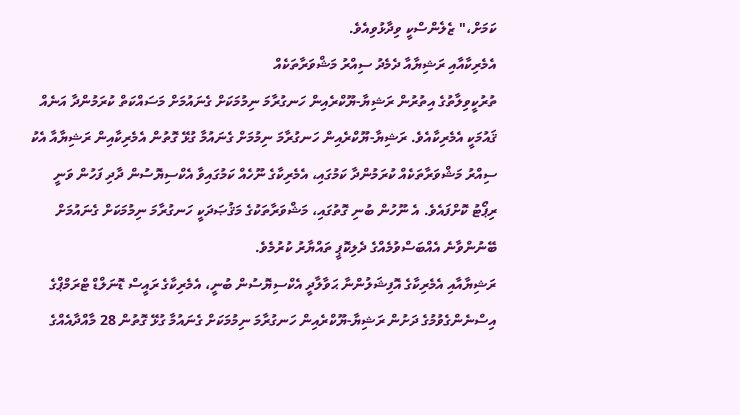ކަމަށް،" ޒެލެންސްކީ ވިދާޅުވިއެވެ.
އެމެރިކާއާއި ރަޝިޔާއާ ދެމެދު ސިއްރު މަޝްވަރާތަކެއް
ތުރުކީވިލާތުގެ އިތުރުން ރަޝިޔާ-ޔޫކްރެއިން ހަނގުރާމަ ނިމުމަކަށް ގެނައުމަށް މަސައްކަތް ކުރަމުންދާ އަނެއް ޤައުމަކީ އެމެރިކާއެވެ. ރަޝިޔާ-ޔޫކްރެއިން ހަނގުރާމަ ނިމުމަށް ގެނައުމާ ގުޅޭ ގޮތުން އެމެރިކާއިން ރަޝިޔާއާ އެކު ސިއްރު މަޝްވަރާތަކެއް ކުރަމުންދާ ކަމުގައި، އެމެރިކާގެ ނޫހެއް ކަމުގައިވާ އެކްސިޔޮސުން ދާދި ފަހުން ވަނީ ރިޕޯޓު ކޮށްފައެވެ. އެ ނޫހުން ބުނި ގޮތުގައި، މަޝްވަރާތަކުގެ މަޤުޞަދަކީ ހަނގުރާމަ ނިމުމަކަށް ގެނައުމަށް ބޭނުންވާނެ އެއްބަސްވުމެއްގެ ދެލިކޮޕީ ތައްޔާރު ކުރުމެވެ.
ރަޝިޔާއާއި އެމެރިކާގެ އޮފިޝަލުންނާ ޙަވާލާދީ އެކްސިޔޮސުން ބުނީ، އެމެރިކާގެ ރައީސް ޑޮނަލްޑް ޓްރަމްޕްގެ އިސްނެންގެވުމުގެ ދަށުން ރަޝިޔާ-ޔޫކްރެއިން ހަނގުރާމަ ނިމުމަކަށް ގެނައުމާ ގުޅޭ ގޮތުން 28 މާއްދާއެއްގެ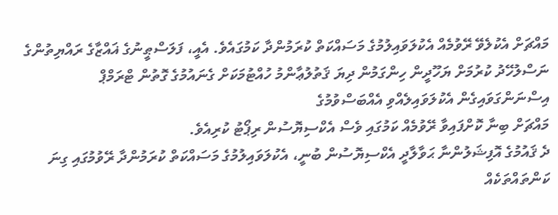މައްޗަށް އެކުލެވޭ ރޭވުމެއް އެކުލަވައިލުމުގެ މަސައްކަތް ކުރަމުންދާ ކަމުގައެވެ. އެއީ، ފަލަސްޠީނުގެ ޣައްޒާގެ ރައްޔިތުންގެ ނަސްލުހޭދު ކުރުމަށް ޔަހޫދީން ހިންގަމުން ދިޔަ ޤަތުލުޢާންމު ހުއްޓުމަކަށް ގެނައުމުގެ ގޮތުން ޓްރަމްޕް އިސްނަންގަވައިގެން އެކުލަވައިލެއްވި އެއްބަސްވުމުގެ
މައްޗަށް ބިނާ ކޮށްފައިވާ ރޭވުމެއް ކަމުގައި ވެސް އެކްސިޔޮސުން ރިޕޯޓު ކުރިއެވެ.
ދެ ޤައުމުގެ އޮފިޝަލުންނާ ޙަވާލާދީ އެކްސިޔޮސުން ބުނީ، އެކުލަވައިލުމުގެ މަސައްކަތް ކުރަމުންދާ ރޭވުމުގައި ގިނަ ކަންތައްތަކެއް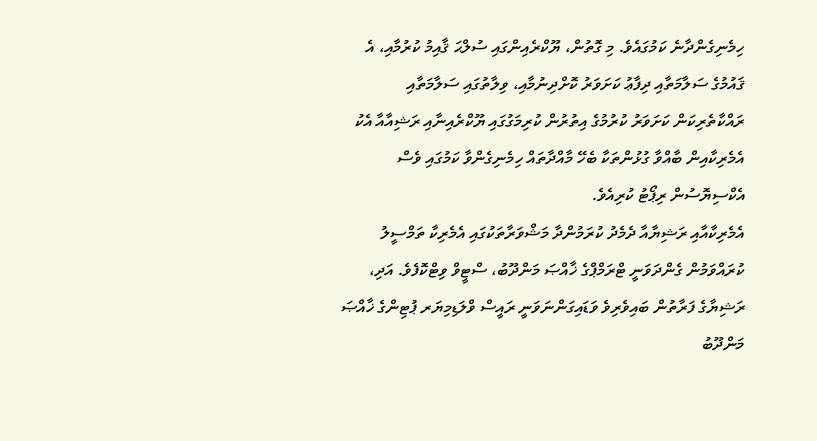ހިމެނިގެންދާނެ ކަމުގައެވެ. މި ގޮތުން، ޔޫކްރެއިންގައި ސުލްޙަ ޤާއިމު ކުރުމާއި، އެ ޤައުމުގެ ސަލާމަތާއި ދިފާޢު ކަށަވަރު ކޮށްދިނުމާއި، ވިލާތުގައި ސަލާމަތާއި ރައްކާތެރިކަން ކަށަވަރު ކުރުމުގެ އިތުރުން ކުރިމަގުގައި ޔޫކްރެއިނާއި ރަޝިއާއާ އެކު އެމެރިކާއިން ބާއްވާ ގުޅުންތަކާ ބެހޭ މާއްދާތައް ހިމެނިގެންވާ ކަމުގައި ވެސް އެކްސިޔޮސުން ރިޕޯޓު ކުރިއެވެ.
އެމެރިކާއާއި ރަޝިޔާއާ ދެމެދު ކުރަމުންދާ މަޝްވަރާތަކުގައި އެމެރިކާ ތަމްސީލު ކުރައްވަމުން ގެންދަވަނީ ޓްރަމްޕްގެ ޚާއްޞަ މަންދޫބު، ސްޓީވް ވިޓްކޮފެވެ. އަދި، ރަޝިޔާގެ ފަރާތުން ބައިވެރިވެ ވަޑައިގަންނަވަނީ ރައީސް ވްލަޑިމިޔަރ ޕުޓިންގެ ޚާއްޞަ މަންދޫބު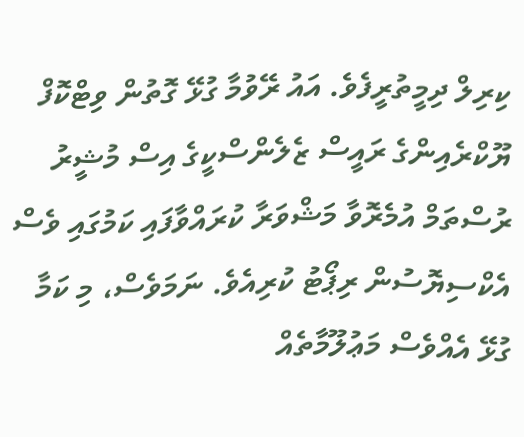ކިރިލް ދިމީތުރީފެވެ. އައު ރޭވުމާ ގުޅޭ ގޮތުން ވިޓްކޮފް ޔޫކްރެއިންގެ ރައީސް ޒެލެންސްކީގެ އިސް މުޝީރު ރުސްތަމް އުމެރޮވާ މަޝްވަރާ ކުރައްވާފައި ކަމުގައި ވެސް އެކްސިޔޮސުން ރިޕޯޓު ކުރިއެވެ. ނަމަވެސް، މި ކަމާ ގުޅޭ އެއްވެސް މަޢުލޫމާތެއް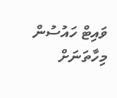ވައިޓް ހައުސުން މިހާތަނަށް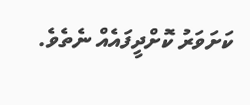ކަށަވަރު ކޮށްދީފައެއް ނެތެވެ.